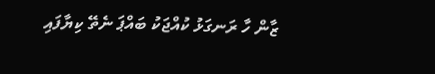ޒާން ހާ ރަނގަޅު ކުއްޖަކު ބައްޕަ ނެތޭ ކިޔާފައި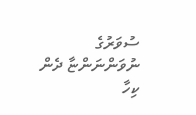ސުވަރުގެ ނުވަންނަންޏާ ދެން ކިހާ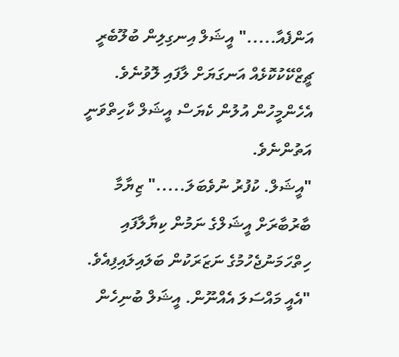އަންފެއާ....." އީޝަލް އިނގިލިން ބުލޫބެރީ ޗީޒްކޭކުކޮޅެއް އަނގަޔަށް ލާފައި ލޮވުނެވެ. އެހެންމީހުން އުލުން ކެޔަސް އީޝަލް ކާހިތްވަނީ އަތުންނެވެ.
"އީޝަލް. ކުފުރު ނުވެބަލަ....." ޒިޔާމާ ބާރުބާރަށް އީޝަލްގެ ނަމުން ކިޔާލާފައި ހިތްހަމަނުޖެހުމުގެ ނަޒަރަކުން ބަލައިލައިފިއެވެ.
"އެއީ މައްސަލަ އެއްނޫން. އީޝަލް ބުނިހެން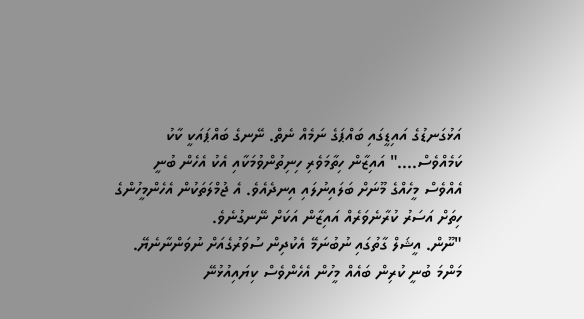އަޅުގަނޑުގެ އައިޑީގައި ބައްޕަގެ ނަމެއް ނެތް. ނޭނގެ ބައްޕައަކީ ކާކު ކަމެއްވެސް...." އައިޒާން ހިތާމަވެރި ހިނިތުންވުމަކާއި އެކު އެހެން ބުނީ އެއްވެސް މީހެއްގެ މޫނަށް ބަލައިނުލައި އިނދެއެވެ. އެ ޖުމްލަތަކުން އެހެންމީހުންގެ ހިތަށް އަސަރު ކުރާނެވަރެއް އައިޒާން އަކަށް ނޭނގުނެވެ.
"ނޫން. އީޝަލް ގާތުގައި ނުބުނަމޭ އެކުދިން ސުވަރުގެއަށް ނުވަންނާނެޔޭ. މަންމަ ބުނީ ކުރިން ބައެއް މީހުން އެހެންވެސް ކިޔައިއުޅުނޭ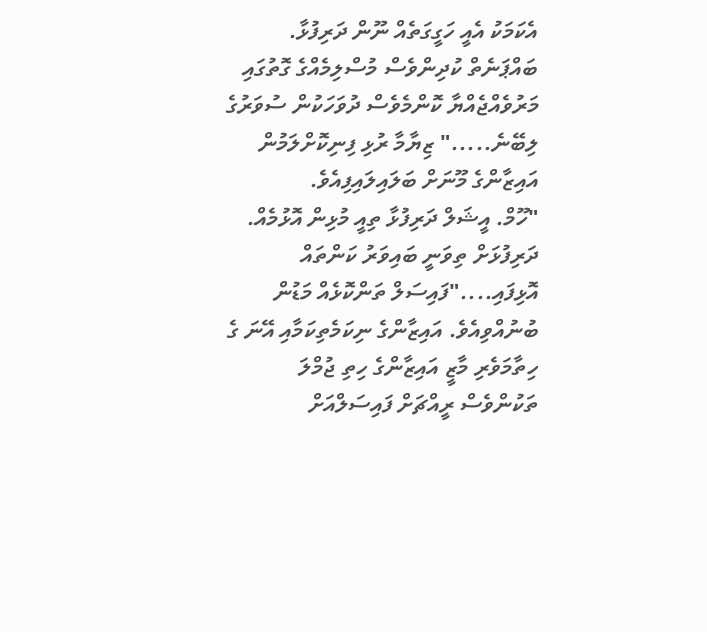އެކަމަކު އެއީ ހަގީގަތެއް ނޫން ދަރިފުޅާ. ބައްޕަނެތް ކުދިންވެސް މުސްލިމެއްގެ ގޮތުގައި މަރުވެއްޖެއްޔާ ކޮންމެވެސް ދުވަހަކުން ސުވަރުގެ ލިބޭނެ....." ޒިޔާމާ ރުޅި ފިނިކޮށްލަމުން އައިޒާންގެ މޫނަށް ބަލައިލައިފިއެވެ.
"ހޫމް. އީޝަލް ދަރިފުޅާ ތިއީ މުޅިން އޮޅުމެއް. ދަރިފުޅަށް ތިވަނީ ބައިވަރު ކަންތައް އޮޅިފައި...."ފައިސަލް ތަންކޮޅެއް މަޑުން ބުނުއްވިއެވެ. އައިޒާންގެ ނިކަމެތިކަމާއި އޭނަ ގެ ހިތާމަވެރި މާޒީ އައިޒާންގެ ހިތި ޖުމްލަ ތަކުންވެސް ރީއްޗަށް ފައިސަލްއަށް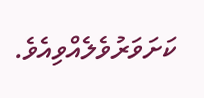ކަށަވަރުވެލެއްވިއެވެ.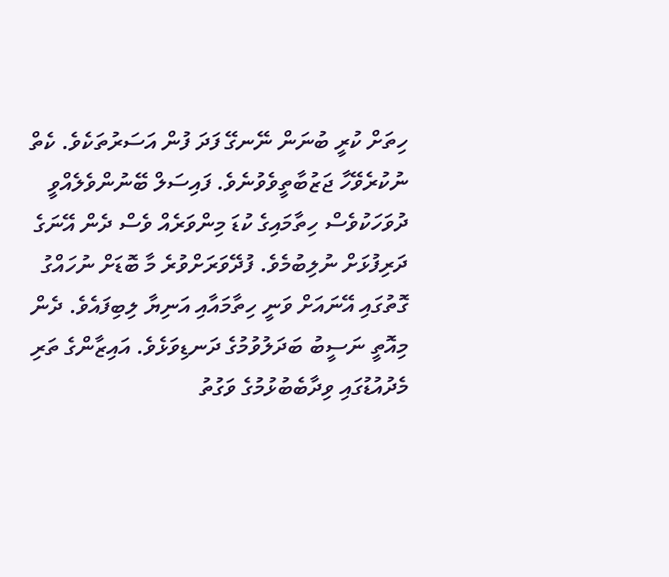ހިތަށް ކުރީ ބުނަން ނޭނގޭ ފަދަ ފުން އަސަރުތަކެވެ. ކެތް ނުކުރެވޭހާ ޖަޒުބާތީވެވުނެވެ. ފައިސަލް ބޭނުންވެލެއްވީ ދުވަހަކުވެސް ހިތާމައިގެ ކުޑަ މިންވަރެއް ވެސް ދެން އޭނަގެ ދަރިފުޅަށް ނުލިބުމެވެ. ފުދޭވަރަށްވުރެ މާ ބޮޑަށް ނުހައްގު ގޮތުގައި އޭނައަށް ވަނީ ހިތާމައާއި އަނިޔާ ލިބިފައެވެ. ދެން މިއޮތީ ނަސީބު ބަދަލުވުމުގެ ދަނޑިވަޅެވެ. އައިޒާންގެ ތަރި މެދުއުޑުގައި ވިދާބެބުޅުމުގެ ވަގުތު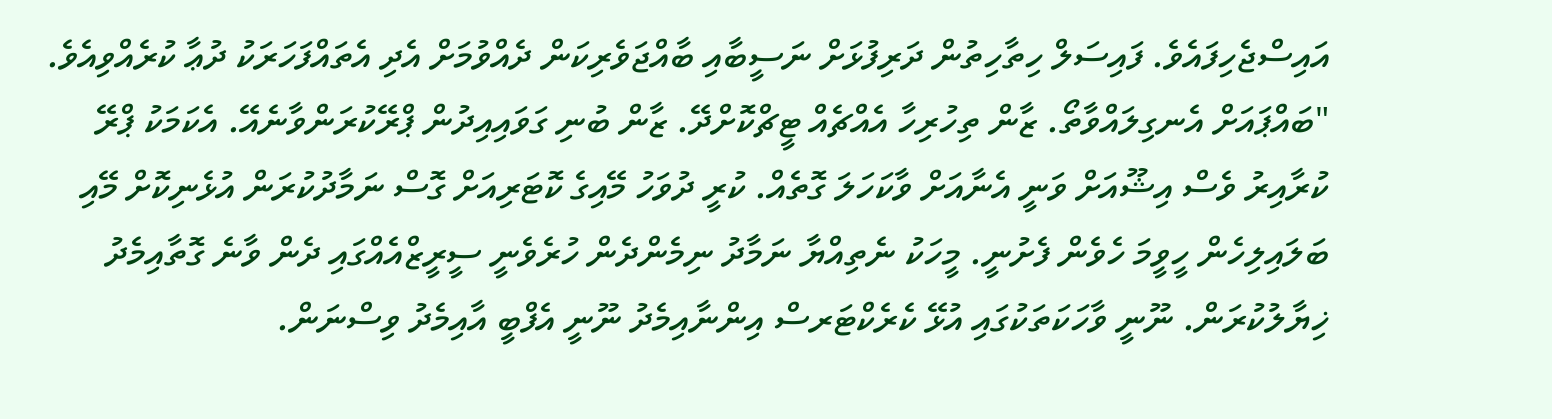އައިސްޖެހިފައެވެ. ފައިސަލް ހިތާހިތުން ދަރިފުޅަށް ނަސީބާއި ބާއްޖަވެރިކަން ދެއްވުމަށް އެދި އެތައްފަހަރަކު ދުޢާ ކުރެއްވިއެވެ.
"ބައްޕައަށް އެނގިލައްވާތޯ. ޒާން ތިހުރިހާ އެއްޗެއް ޓީޗްކޮށްދޭ. ޒާން ބުނި ގަވައިއިދުން ޕްރޭކުރަންވާނެއޭ. އެކަމަކު ޕްރޭ ކުރާއިރު ވެސް އިޝޫއަށް ވަނީ އެނާއަށް ވާކަހަލަ ގޮތެއް. ކުރީ ދުވަހު މޭއިގެ ކޮޓަރިއަށް ގޮސް ނަމާދުކުރަން އުޅެނިކޮށް މޭއި ބަލައިލިހެން ހީވީމަ ހެވެން ފެށުނީ. މީހަކު ނެތިއްޔާ ނަމާދު ނިމެންދެން ހުރެވެނީ ސީރީޒްއެއްގައި ދެން ވާނެ ގޮތާއިމެދު ޚިޔާލުކުރަން. ނޫނީ ވާހަކަތަކުގައި އުޅޭ ކެރެކްޓަރސް އިންނާއިމެދު ނޫނީ އެފްބީ އާއިމެދު ވިސްނަން.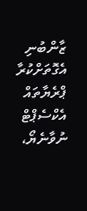ޒާންބުނި އެގޮތަށްކުރާ ޕްރެޔާތައް އެކްސެޕްޓް ނުވާނެޔޯ،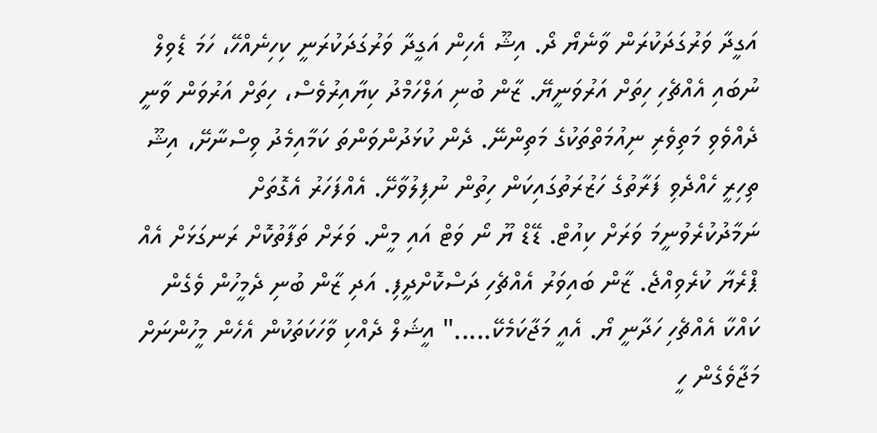އަގީދާ ވަރުގަދަކުރަން ވާނެޔޯ ދޯ. އިޝޫ އެހިން އަގީދާ ވަރުގަދަކުރަނީ ކިހިނެއްހޭ، ހަމަ ޑެވިލް ނުބައި އެއްޗެހި ހިތަށް އަރުވަނީޔޭ. ޒާން ބުނި އަލްހަމްދު ކިޔާއިރުވެސް، ހިތަށް އަރުވަން ވާނީ ދެއްވެވި މަތިވެރި ނިއުމަތްތަކުގެ މަތިންނޭ. ދެން ކުޅަދުންވަންތަ ކަމާއިމެދު ވިސްނާށޭ، އިޝޫ ތިހިރީ ހެއްދެވި ފަރާތުގެ ހަޒުރަތުގައިކަން ހިތުން ނުފިލުވާށޭ. އެއްފަހަރު އެގޮތަށް ނަމާދުކުރެވުނީމަ ވަރަށް ކިއުޓް. ޑޭޑް ޔޫ ނޯ ވަޓް އައި މީން. ވަރަށް ތަފާތުކޮށް ރަނގަޅަށް އެއް ޕްރެޔާ ކުރެވިއްޖެ. ޒާން ބައިވަރު އެއްޗެހި ދަސްކޮށްދީފި. އަދި ޒާން ބުނި ދެމީހުން ވެގެން ކައްކާ އެއްޗެހި ހަދާނީ ޔޯ. އެއީ މަޖާކަމެކޭ....." އީޝަލް ދެއްކި ވާހަކަތަކުން އެހެން މީހުންނަށް މަޖާވެގެން ހީ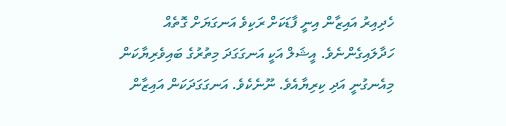ހެދިއިރު އައިޒާން އިނީ ފާޑަކަށް ރަކިވެ އަނގަޔަށް ގޮތެއް ހަދާލައިގެންނެވެ. އީޝަލް އަކީ އަނގަގަދަ މިތުރުގެ ބައިވެރިޔާކަން މިއެނގުނީ އަދި ކިރިޔާއެވެ. ނޫނެކެވެ. އަނގަގަދަކަން އައިޒާން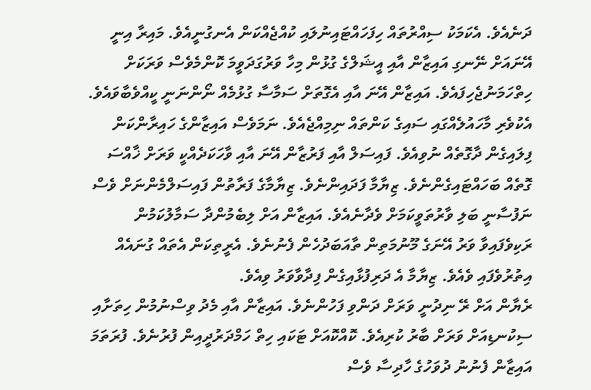ދަނެއެވެ. އެކަމަކު ސިއްރުތައް ހިފަހައްޓައިނުލައި ކުއްޖެއްކަން އެނގުނީއެވެ. މައިރާ އިނީ އޭނައަށް ނޭނގި އައިޒާން އާއި އީޝަލްގެ ގުޅުން މިހާ ވަރުގަދަވީމަ ކޮންމެވެސް ވަރަކަށް ހިތްހަމަނުޖެހިފައެވެ. އައިޒާން އޭނަ އާއި އެގޮތަށް ސަމާސާ ގުޅުމެއް ނޯންނަނީ ކީއްވެބާވައެވެ.
އެކުވެރި މާހައުލެއްގައި ސައިގެ ކަންތައް ނިމިއްޖެއެވެ. ނަމަވެސް އައިޒާންގެ ހައިރާންކަން ފިލައިގެން ދާގޮތެއް ނުވިއެވެ. ފައިސަލް އާއި ފަރުޒާން އޭނަ އާއި ވާހަކަދެއްކީ ވަރަށް ޚާއްސަ ގޮތެއް ބަހައްޓައިގެންނެވެ. ޒިޔާމާ ފަދައިންނެވެ. ޒިޔާމާގެ ފަރާތުން ފައިސަލްމެންނަށް ވެސް ނަފުސާނީ ބަލި ވާރުތަވީކަމަށް ވެދާނެއެވެ. އައިޒާން އަށް ލިބެމުންދާ ސަމާލުކަމުން ރަކިވެފައިވާ ވަރު އޭނަގެ މޫނުމަތިން ތާއަބަދުހެން ފެނުނެވެ. އެރީތިކަން އެތައް ގުނައެއް އިތުރުވެފައި ވެއެވެ. ޒިޔާމާ އެ ދަރިފުޅާއިގެން ފިދާވާވަރު ވިއެވެ.
ރެޔާން އަށް ރޭ ނިދުނީ ވަރަށް ދަންވި ފަހުންނެވެ. އައިޒާން އާއި މެދު ވިސްނުމުން ހިތަށާއި ސިކުނޑިއަށް ވަރަށް ބާރު ކުރިއެވެ. ކޮއްކޮއަށް ޓަކައި ހިތް ހަމްދަރުދީއިން ފުރުނެވެ. ފުރަތަމަ އައިޒާން ފެނުނު ދުވަހުގެ ހާދިސާ ވެސް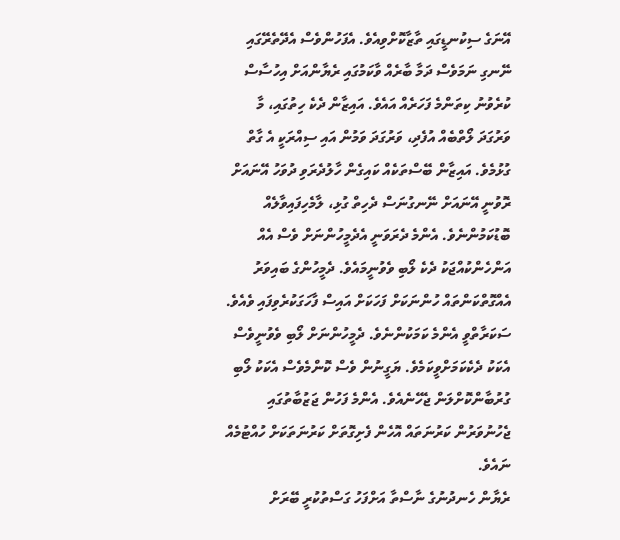އޭނަގެ ސިކުނޑީގައި ތާޒާކޮށްވިއެވެ. އެފަހުންވެސް އެދޭތެރޭގައި ނޭނގި ނަމަވެސް ދަމާ ބާރެއް ވާކަމުގައި ރެޔާންއަށް އިހުސާސް ކުރެވުނު ކިތަންމެ ފަހަރެއް އައެވެ. އައިޒާން ދެކެ ހިތުގައި، މާ ވަރުގަދަ ލޯތްބެއް އުފެދި، ވަރުގަދަ ވަމުން އައި ސިއްރަކީ އެ ގާތް ގުޅުމެވެ. އައިޒާން ބޭސްތަކެއް ކައިގެން ހާލުދެރަވި ދުވަހު އޭނައަށް ރޮވުނީ އޭނައަށް ނޭނގުނަސް ދެހިތް ގުޅި، ލާމެހިފައިވާލެއް ބޮޑުކަމުންނެވެ. އެންމެ ދެރަވަނީ އެދެމީހުންނަށް ވެސް އެއް އަންހެންކުއްޖަކު ދެކެ ލޯބި ވެވުނީމައެވެ. ދެމީހުންގެ ބައިވަރު އެއްގޮތްކަންތައް ހުންނަކަށް ފަހަކަށް އައިސް ފާހަގަކުރެވިފައި ވެއެވެ. ސަކަރާތްވީ އެންމެ ކަމަކުންނެވެ. ދެމީހުންނަށް ލޯބި ވެވުނީވެސް އެކަކު ދެކެކަމަށްވީކަމެވެ. ޔަގީނުން ވެސް ކޮންމެވެސް އެކަކު ލޯބި ގުރުބާންކޮށްލަން ޖެހޭނެއެވެ. އެންމެ ފަހުން ޖަޒުބާތުގައި ޖެހުނުވަރުން ކަރުނަތައް އޮހެން ފެށިގޮތަށް ކަރުނަތަކަށް ހުއްޓުމެއް ނައެވެ.
ރެޔާން ހެނދުނުގެ ނާސްތާ އަށްފަހު ގަސްތުކުރީ ބޭރަށް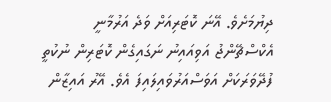ދިޔުމަށެވެ. އޭނަ ކޮޓަރިއަށް ވަދެ އަރުމާނީ އެކްސްޗޭންޖު އަވިއައިނު ނަގައިގެން ކޮޓަރިން ނުކުތީ ފުދޭވަރަކަށް އަވަސްއަރުވައިލައިފަ އެވެ. އޭރު އައިޒާން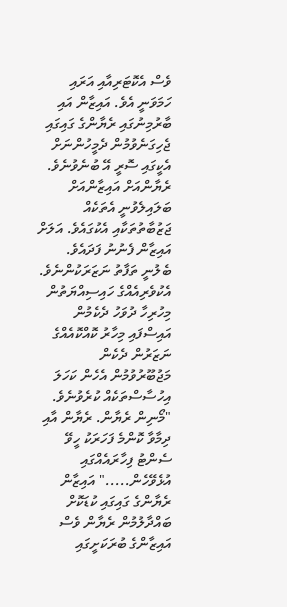ވެސް އެކޮޓަރިއާއި އަރައި ހަމަވަނީ އެވެ. އައިޒާން އައި ބާރުމިނުގައި ރެޔާންގެ ގައިގައި ޖެހިގަނެވުމުން ދެމީހުންނަށް އެކީގައި ސޮރީ އޭ ބުނެވުނެވެ. ރެޔާންއަށް އައިޒާންއަށް ބަލައިލެވުނީ އެތަކެއް ޖަޒުބާތުތަކާއި އެކުގައެވެ. އަލަށް އައިޒާން ފެނުނު ފަދައެވެ. ބެލުނީ ތަފާތު ނަޒަރަކުންނެވެ. އެކުވެރިއެއްގެ ހައިސިއްޔަތުން މިހުރިހާ ދުވަހު ދެކެމުން އައިސްފައި މިހާރު ކޮއްކޮއެއްގެ ނަޒަރުން ދެކެން މަޖުބޫރުވުމުން އެހެން ކަހަލަ އިހުސާސްތަކެއް ކުރެވުނެވެ.
"މޯނިން ރެޔާން. ރެޔާން އާއި ދިމާވާ ކޮންމެ ފަހަރަކު ހީވޭ ސެންޓު ފިހާރައެއްގައި އުޅެވޭހެން....." އައިޒާން ރެޔާންގެ ގައިގައި ކުޑަކޮށް ބައްދާލުމުން ރެޔާން ވެސް އައިޒާންގެ ބުރަކަށީގައި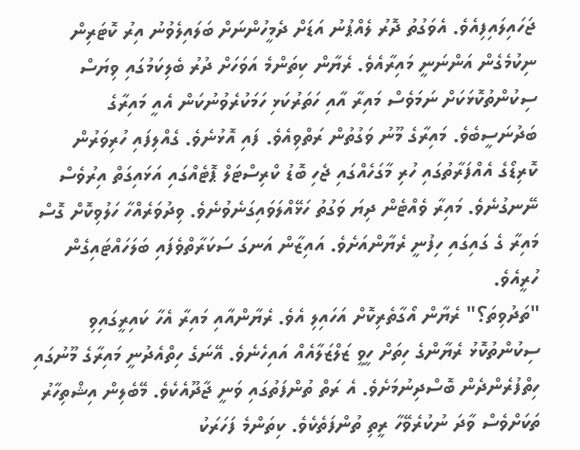ޖަހައިލައިފިއެވެ. އެވަގުތު ދޮރު ލެއްޕުނު އަޑަށް ދެމީހުންނަށް ބަލައިލެވުނު އިރު ކޮޓަރިން ނިކުމެގެން އަންނަނީ މައިރާއެވެ. ރެޔާން ކިތަންމެ އަވަހަށް ދުރު ބެލިކަމުގައި ވިޔަސް ސިކުންތުކޮޅަކަށް ނަމަވެސް މައިރާ އާއި ހަތަރުކަޅި ހަމަކުރެވުނުކަން އެއީ މައިރާގެ ބަދުނަސީބެވެ. މައިރާގެ މޫނު ވަގުތުން ރަތްވިއެވެ. ފައި އޮޅުނެވެ. ގެއްލިފައި ހުރިވަރުން ކޮރިޑޯގެ އެއްފަރާތުގައި ހުރި މާގަހެއްގައި ޖެހި ބޮޑު ކްރިސްޓަލް ޕޮޓެއްގައި އަޅައިގަތް އިރުވެސް ނޭނގުނެވެ. މައިރާ ވެއްޓެން ދިޔަ ވަގުތު ހަޅޭއްލަވައިގަނެވުނެވެ. ވިދުވަރެއްހާ ހަލުވިކޮށް ގޮސް މައިރާ ގެ ގައިގައި ހިފުނީ ރެޔާންއަށެވެ. އައިޒާން އަނގަ ސަކަރާތްވެފައި ބަލަހައްޓައިގެން ހުރީއެވެ.
"ތަދުވިތަ؟" ރެޔާން އޯގާތެރިކޮށް އަހައިލި އެވެ. ރެޔާންއާއި މައިރާ އެހާ ކައިރީގައިވި ސިކުންތުކޮޅު ރެޔާންގެ ހިތަށް ހީވީ ޒަލްޒަލާއެއް އައިހެނެވެ. އޭނަގެ ހިތްއެދުނީ މައިރާގެ މޫނުގައި ހިތްފުރެންދެން ބޮސްދިނުމަށެވެ. އެ ރަތް ތުންފަތުގައި ވަނީ ޖާދޫއެކެވެ. މޭބެލިން އިޝްތިހާރު ތަކަށްވެސް ވާދަ ނުކުރެވޭހާ ރީތި ތުންފަތެކެވެ. ކިތަންމެ ފަހަރަކު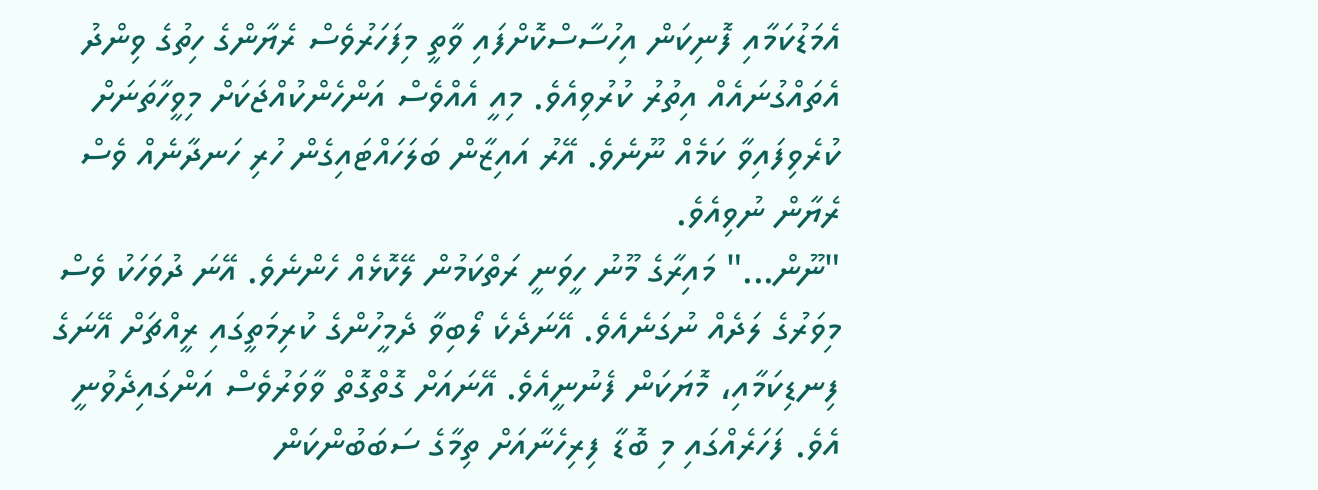އެމަޑުކަމާއި ފޮނިކަން އިހުސާސްކޮށްފައި ވާތީ މިފަހަރުވެސް ރެޔާންގެ ހިތުގެ ވިންދު އެތައްގުނައެއް އިތުރު ކުރުވިއެވެ. މިއީ އެއްވެސް އަންހެންކުއްޖަކަށް މިވީހާތަނަށް ކުރެވިފައިވާ ކަމެއް ނޫނެވެ. އޭރު އައިޒާން ބަލަހައްޓައިގެން ހުރި ހަނދާނެއް ވެސް ރެޔާން ނުވިއެވެ.
"ނޫން..." މައިރާގެ މޫނު ހީވަނީ ރަތްކަމުން ލޭކޮޅެއް ހެންނެވެ. އޭނަ ދުވަހަކު ވެސް މިވަރުގެ ލަދެއް ނުގަނެއެވެ. އޭނަދެކެ ލޯބިވާ ދެމީހުންގެ ކުރިމަތީގައި ރީއްޗަށް އޭނަގެ ފިނޑިކަމާއި، މޮޔަކަން ފެނުނީއެވެ. އޭނައަށް ގޮތްގޮތް ވާވަރުވެސް އަންގައިދެވުނީ އެވެ. ފަހަރެއްގައި މި ބޮޑާ ފިރިހެނާއަށް ތިމާގެ ސަބަބުންކަން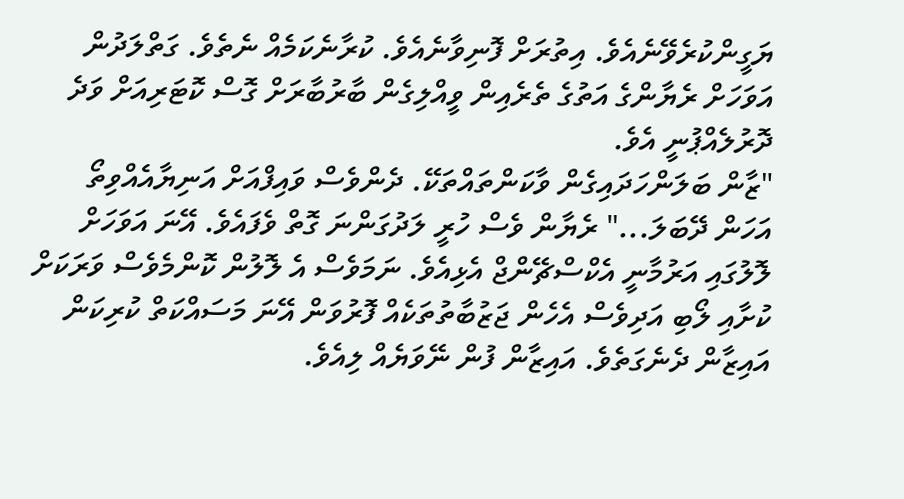ޔަގީންކުރެވޭނެއެވެ. އިތުރަށް ފޮނިވާނެއެވެ. ކުރާނެކަމެއް ނެތެވެ. ގަތްލަދުން އަވަހަށް ރެޔާންގެ އަތުގެ ތެރެއިން ވީއްލިގެން ބާރުބާރަށް ގޮސް ކޮޓަރިއަށް ވަދެ ދޮރުލެއްޕުނީ އެވެ.
"ޒާން ބަލަންހަދައިގެން ވާކަންތައްތަކޭ. ދެންވެސް ވައިފްއަށް އަނިޔާއެއްވިތޯ އަހަން ދޭބަލަ..." ރެޔާން ވެސް ހުރީ ލަދުގަންނަ ގޮތް ވެފައެވެ. އޭނަ އަވަހަށް ލޮލުގައި އަރުމާނީ އެކްސްޗޭންޖް އެޅިއެވެ. ނަމަވެސް އެ ލޮލުން ކޮންމެވެސް ވަރަކަށް ކުށާއި ލޯބި އަދިވެސް އެހެން ޖަޒުބާތުތަކެއް ފޮރުވަން އޭނަ މަސައްކަތް ކުރިކަން އައިޒާން ދެނެގަތެވެ. އައިޒާން ފުން ނޭވަޔެއް ލިއެވެ.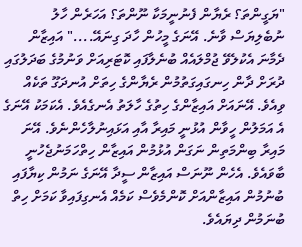"ޔަގީންތަ؟ ރެޔާން ފެނުނީމަކާ ނޫންތަ؟ އަހަރެން ހާލު ނުބެލިޔަސް ވާނެ. އޭނަގެ މީހުން ހާދަ ގިނައޭ...." އައިޒާން ދެމާނަ އެކުލެވޭ ޖުމްލައެއް ބުނެލާފައި ކޮޓަރިއަށް ވަނުމުގެ ބަދަލުގައި ދުރަށް ދާން ހިނގައިގަތުމުން ރެޔާންގެ ހިތަށް އުނދަގޫ ތަކެއް ވިއެވެ. އޭނައަށް އައިޒާންގެ ހިތުގެ ހާލަތު އެނގެއެވެ. އެކަމަކު އޭނަގެ އެ އަމަލުން ހީވާން އުޅުނީ މައިރާ އާއި އަޅައިނުލާހެންނެވެ. އޭނަ މައިރާ ބިންމަތިން ނަގަން އުޅުމުން އައިޒާން ހިތްހަމަނުޖެހުނީ ބާވައެވެ. އެހެން ނޫނަސް އައިޒާން ސީދާ އޭނަގެ ނަމުން ކިޔާފައި ބުނުމުން އައިޒާންއަށް ކޮންމެވެސް ކަމެއް އެނގިފައިވާ ކަމަށް ހިތް ބުނަމުން ދިޔައެވެ.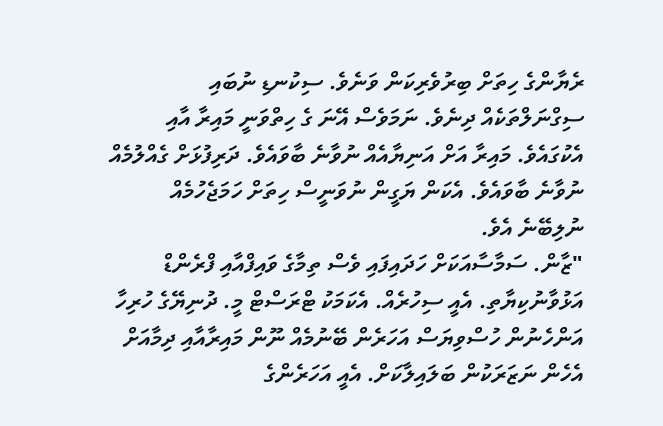ރެޔާންގެ ހިތަށް ބިރުވެރިކަން ވަނެވެ. ސިކުނޑި ނުބައި ސިގްނަލްތަކެއް ދިނެވެ. ނަމަވެސް އޭނަ ގެ ހިތްވަނީ މައިރާ އާއި އެކުގައެވެ. މައިރާ އަށް އަނިޔާއެއް ނުވާނެ ބާވައެވެ. ދަރިފުޅަށް ގެއްލުމެއް ނުވާނެ ބާވައެވެ. އެކަން ޔަގީން ނުވަނީސް ހިތަށް ހަމަޖެހުމެއް ނުލިބޭނެ އެވެ.
"ޒާން. ސަމާސާއަކަށް ހަދައިފައި ވެސް ތިމާގެ ވައިފްއާއި ފްރެންޑް އަޅުވާނުކިޔާތި. އެއީ ސިހުރެއް. އެކަމަކު ޓްރަސްޓް މީ. ދުނިޔޭގެ ހުރިހާ އަންހެނުން ހުސްވިޔަސް އަހަރެން ބޭނުމެއް ނޫން މައިރާއާއި ދިމާއަށް އެހެން ނަޒަރަކުން ބަލައިލާކަށް. އެއީ އަހަރެންގެ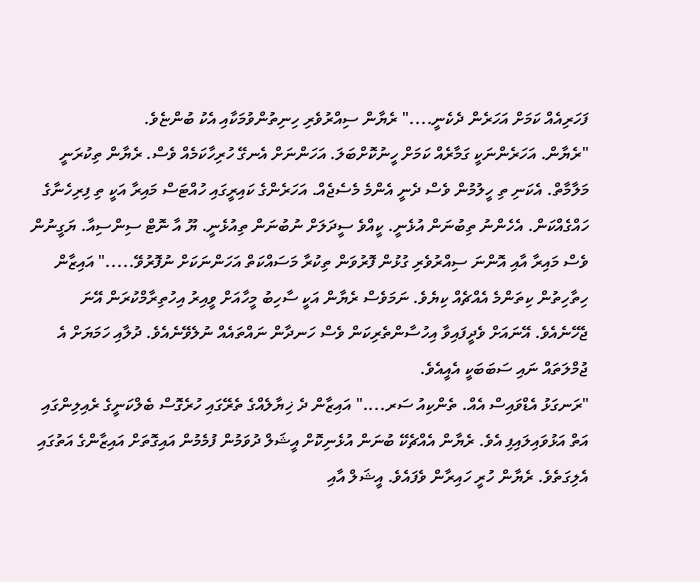ފަހަރިއެއް ކަމަށް އަހަރެން ދެކެނީ...." ރެޔާން ސިއްރުވެރި ހިނިތުންވުމަކާއި އެކު ބުންޏެވެ.
"ރެޔާން. އަހަރެންނަކީ ގަމާރެއް ކަމަށް ހީނުކޮށްބަލަ. އަހަންނަށް އެނގޭ ހުރިހާކަމެއް ވެސް. ރެޔާން ތިކުރަނީ މަލާމާތް. އެކަނި ތި ހީލުމުން ވެސް ދެނީ އެންމެ މެސެޖެއް. އަހަރެންގެ ކައިރީގައި ހުއްޓަސް މައިރާ އަކީ ތި ފިރިހެނާގެ ހައްގެއްކަން. އެހެންނު ތިބުނަން އުޅެނީ. ކީއްވެ ސީދަލަށް ނުބުނަން ތިއުޅެނީ. ޔޫ އާ ނޮޓް ސިންސިއާ. ޔަގީނުން ވެސް މައިރާ އާއި އޮންނަ ސިއްރުވެރި ގުޅުން ފޮރުވަން ތިކުރާ މަސައްކަތް އަހަންނަކަށް ނުފޮރުވޭ....." އައިޒާން ހިތާހިތުން ކިތަންމެ އެއްޗެއް ކިޔެވެ. ނަމަވެސް ރެޔާން އަކީ ސާހިބު މީހާއަށް ވީއިރު އިހުތިރާމްކުރަން އޭނަ ޖެހޭނެއެވެ. އޭނައަށް ވެދީފައިވާ އިހުސާންތެރިކަން ވެސް ހަނދާން ނައްތައެއް ނުލެވޭނެއެވެ. ދުލާއި ހަމަޔަށް އެ ޖުމްލަތައް ނައި ސަބަބަކީ އެއީއެވެ.
"ރަނގަޅު އެޑްވައިސް އެއް. ތެންކިއު ސަރ...." އައިޒާން ދެ ޚިޔާލެއްގެ ތެރޭގައި ހުރެގޮސް ބެލްކަނީގެ ރެއިލިންގައި އަތް އަޅުވައިލައިފި އެވެ. ރެޔާން އެއްޗެކޭ ބުނަން އުޅެނިކޮށް އީޝަލް ދުވަމުން ފުމެމުން އައިގޮތަށް އައިޒާންގެ އަތުގައި އެލިގަތެވެ. ރެޔާން ހުރީ ހައިރާން ވެފައެވެ. އީޝަލް އާއި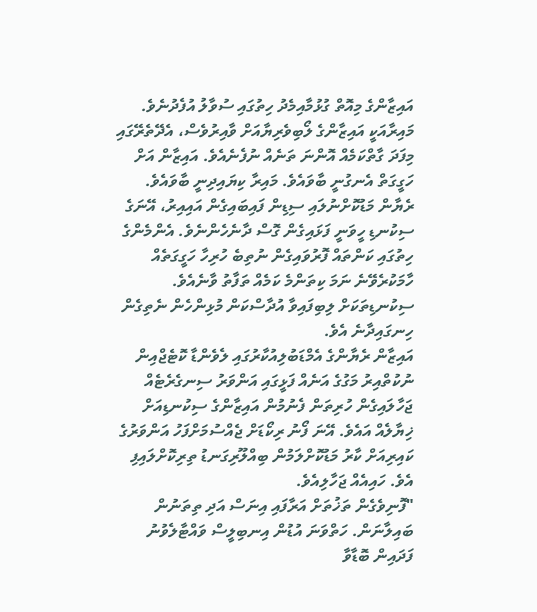އައިޒާންގެ މިއޮތް ގުޅުމާއިމެދު ހިތުގައި ސުވާލު އުފެދުނެވެ. މައިރާއަކީ އައިޒާންގެ ލޯބިވެރިޔާއަށް ވާއިރުވެސް، އެދޭތެރޭގައި މިފަދަ ގާތްކަމެއް އޮންނަ ތަނެއް ނުފެނެއެވެ. އައިޒާން އަށް ހަގީގަތް އެނގުނީ ބާވައެވެ. މައިރާ ކިޔައިދިނީ ބާވައެވެ. ރެޔާން މަޑުކޮށްނުލައި ސިޑިން ފައިބައިގެން އައިއިރު، އޭނަގެ ސިކުނޑި ހީވަނީ ފަޅައިގެން ގޮސް ދާނެހެންނެވެ. އެންމެންގެ ހިތުގައި ކަންތައް ފޮރުވައިގެން ނުތިބެ ހުރިހާ ހަގީގަތެއް ހާމަކުރެވޭނެ ނަމަ ކިތަންމެ ކަމެއް ތަފާތު ވާނެއެވެ. ސިކުނޑިތަކަށް ލިބިފައިވާ އުދާސްކަން މުޅިންހެން ނެތިގެން ހިނގައިދާނެ އެވެ.
އައިޒާން ރެޔާންގެ އެމްޑަބުލިއުކާރުގައި ލެވެންޑާ ކޮޓެޖްއިން ނުކުތްއިރު މަގުގެ އަނެއް ފަޅީގައި އަންވަރު ސިނގެރެޓެއް ޖަހާލައިގެން ހުރިތަން ފެނުމުން އައިޒާންގެ ސިކުނޑިއަށް ޚިޔާލެއް އައެވެ. އޭނަ ފޯނު ރިކޯޑަށް ޖެއްސުމަށްފަހު އަންވަރުގެ ކައިރިއަށް ކާރު މަޑުކޮށްލަމުން ބިއްލޫރިގަނޑު ތިރިކޮށްލައިފި އެވެ. ހައިއެއް ޖަހާލިއެވެ.
"ފޮނިވެގެން ތަޚުތަށް އަރާފައި އިނަސް އަދި ތިތަނުން ބައިލާނަން. ހަތްވަނަ އުޑުން އިނބިލީސް ވައްޓާލެވުނު ފަދައިން ބޮޑާވާ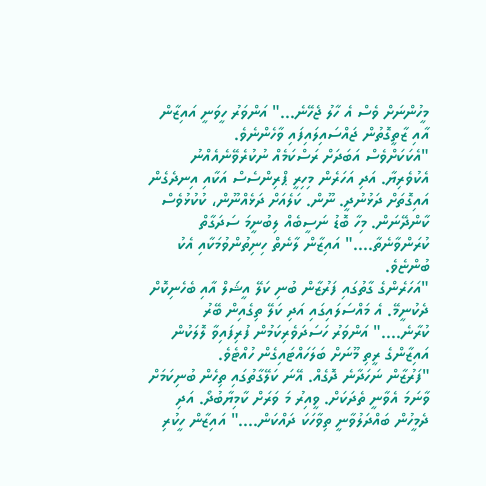މީހުންނަށް ވެސް އެ ހާލު ޖެހޭނެ..." އަންވަރު ހީވަނީ އައިޒާން އާއި ޒާތީގޮތުން ޖައްސައިލައިފައި ވާހެންނެވެ.
"އެކަކަށްވެސް އަބަދަށް ރަސްކަމެއް ނުކުރެވޭނެއެއްނު އެކުވެރިޔާ. އަދި އަހަރެން މިހިރީ ޕްރިންސެސް އަކާއި އިނދެގެން އައިގޮތަށް ދަޅުނުދީ. ނޫން. ކަލެއަށް ދަޅެއްނޫން، ކުކުޅުވެސް ކާންދޭނަން. މިހާ ބޮޑު ނަސީބެއް ލިބުނީމަ ސަދަގާތް ކުރަންވާނެތާ...." އައިޒާން ލާނެތް ހިނިތުންވުމަކާއި އެކު ބުންޏެވެ.
"އަހަރެންގެ ގާތުގައި ފަރުޒާން ބުނި ކަލޭ އީޝަލް އާއި ބެހެނިކޮށް ދެކުނީމޭ. އެ މައްސަލައިގައި އަދި ކަލޭ ތިގެއިން ބޭރު ކުރާނެ...." އަންވަރު ހަސަދަވެރިކަމުން ފުރިފައިވާ ލޮލަކުން އައިޒާންގެ ރީތި މޫނަށް ބަލަހައްޓައިގެން ހުއްޓެވެ.
"ފަރުޒާން ނަހަދާނެ ދޮގެއް. އޭނަ ކަލޭގާތުގައި ތިހެން ބުނިކަމަށް ވާނަމަ އެވާނީ ތެދަކަށް. ވީއިރު މަ ވަރަށް ކާމިޔާބުދޯ. އަދި ދެމީހުން ބައްދަލުވާނީ ތިވާހަކަ ދައްކަން...." އައިޒާން ހީކުރި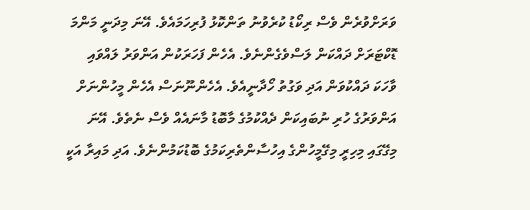ވަރަށްވުރެން ވެސް ރިކޯޑު ކުރެވުނު ތަންކޮޅު ފުރިހަމައެވެ. އޭނަ މިދަނީ މަންމަ ޑޮކްޓަރަށް ދައްކަން ލަސްވެގެންނެވެ. އެހެން ފަހަރަކުން އަންވަރު ލައްވައި ވާހަކަ ދައްކުވަން އަދި ވަގުތު ހޯދާނީއެވެ. އެހެންނޫނަސް އެހެން މީހުންނަށް އަންވަރުގެ ހުރި ނުބައިކަން ދެއްކުމުގެ މާބޮޑު މާނައެއް ވެސް ނެތެވެ. އޭނަ މިގޭގައި މިހިރީ މިގޭމީހުންގެ އިހުސާންތެރިކަމުގެ ބޮޑުކަމުންނެވެ. އަދި މައިރާ އަކީ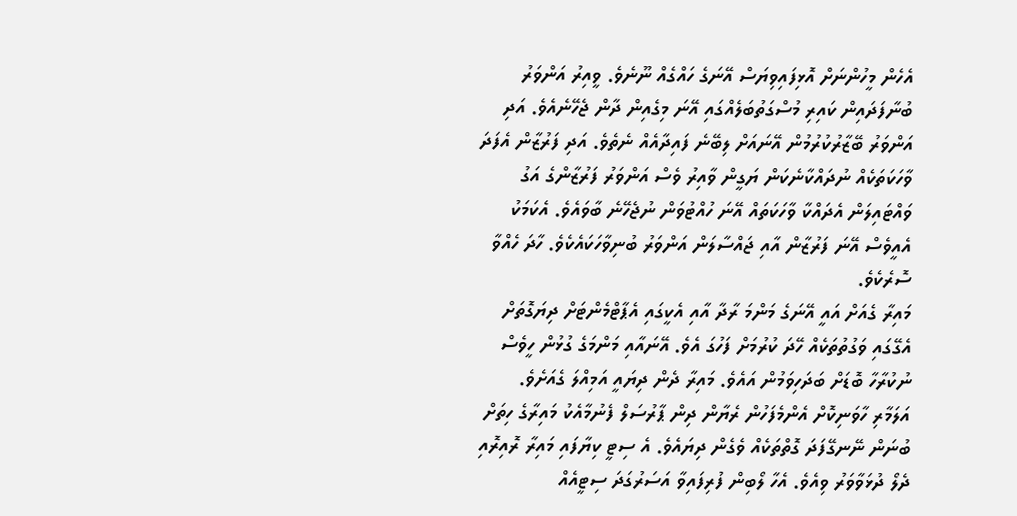އެހެން މީހުންނަށް އޮޅިފައިވިޔަސް އޭނަގެ ހައްގެއް ނޫނެވެ. ވީއިރު އަންވަރު ބުނާފަދައިން ކައިރި މުސްގަތުބަލެއްގައި އޭނަ މިގެއިން ދާން ޖެހޭނެއެވެ. އަދި އަންވަރު ބޭޒާރުކުރުމުން އޭނައަށް ލިބޭނެ ފައިދާއެއް ނެތެވެ. އަދި ފަރުޒާން އެފަދަ ވާހަކަތަކެއް ނުދައްކާނެކަން ޔަގީން ވާއިރު ވެސް އަންވަރު ފަރުޒާންގެ އަގު ވައްޓައިލަން އެދައްކާ ވާހަކަތައް އޭނަ ހުއްޓުވަން ނުޖެހޭނެ ބާވައެވެ. އެކަމަކު އެއީވެސް އޭނަ ފަރުޒާން އާއި ޖައްސާލަން އަންވަރު ބުނިވާހަކައެކެވެ. ހާދަ ހެއްވާ ސޮރެކެވެ.
މައިރާ ގެއަށް އައީ އޭނަގެ މަންމަ ރާދާ އާއި އެކީގައި އެޕާޓްމެންޓަށް ދިޔަގޮތަށް އެގޭގައި ވަގުތުތަކެއް ހޭދަ ކުރުމަށް ފަހުގަ އެވެ. އޭނައާއި މަންމަގެ ގުޅުން ހީވެސް ނުކުރާހާ ބޮޑަށް ބަދަހިވަމުން އައެވެ. މައިރާ ދެން ދިޔައީ އަމިއްލަ ގެއަށެވެ. އަލަމާރި ހާވަނިކޮށް އެންމެފަހުން ރެޔާން ދިން ޕާރުސަލް ފެނުމާއެކު މައިރާގެ ހިތަށް ބުނަން ނޭނގޭފަދަ ގޮތްތަކެއް ވެގެން ދިޔައެވެ. އެ ސިޓީ ކިޔާފައި މައިރާ ރޮއިރޮއި ދެލޯ ދުޅަވާވަރު ވިއެވެ. އެހާ ލޯބިން ފުރިފައިވާ އަސަރުގަދަ ސިޓީއެއް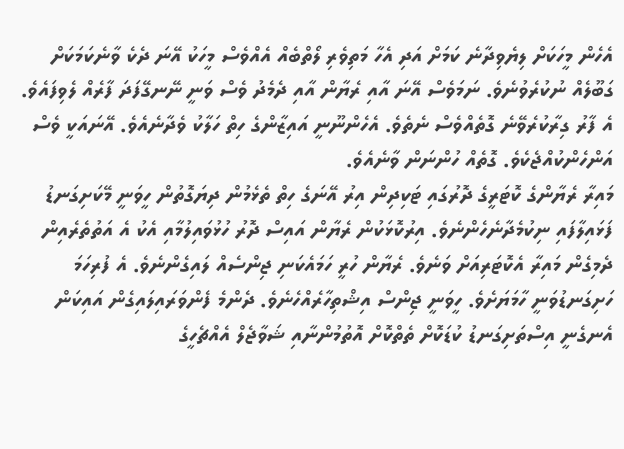އެހެން މީހަކަށް ލިޔެވިދާނެ ކަމަށް އަދި އެހާ މަތިވެރި ލޯތްބެއް އެއްވެސް މީހަކު އޭނަ ދެކެ ވާނެކަމަކަށް ގަބޫލެއް ނުކުރެވުނެވެ. ނަމަވެސް އޭނަ އާއި ރެޔާން އާއި ދެމެދު ވެސް ވަނީ ނޭނގޭފަދަ ފާރެއް ލެވިފައެވެ. އެ ފާރު ގިރާކުރެވޭނެ ގޮތެއްވެސް ނެތެވެ. އެހެންނޫނީ އައިޒާންގެ ހިތް ހަލާކު ވެދާނެއެވެ. އޭނައަކީ ވެސް އަންހެންކުއްޖެކެވެ. ގޮތެއް ހުންނަން ވާނެއެވެ.
މައިރާ ރެޔާންގެ ކޮޓަރީގެ ދޮރުގައި ޓަކިދިން އިރު އޭނަގެ ހިތް ތެޅެމުން ދިޔަގޮތުން ހީވަނީ މޭކަށިގަނޑު ފަޅައިލާފައި ނިކުމެދާނެހެންނެވެ. އިރުކޮޅަކުން ރެޔާން އައިސް ދޮރު ހުޅުވައިލުމާއި އެކު އެ އަތުތެރެއިން ދެމިގެން މައިރާ އެކޮޓަރިއަށް ވަނެވެ. ރެޔާން ހުރީ ހަމައެކަނި ޖިންސެއް ލައިގެންނެވެ. އެ ފުރިހަމަ ހަށިގަނޑުވަނީ ހާމަޔަށެވެ. ހީވަނީ ޖިންސް އިޝްތިހާރެއްހެނެވެ. ދެންމެ ފެންވަރައިލައިގެން އައިކަން އެނގެނީ އިސްތަށިގަނޑު ކުޑަކޮށް ތެތްކޮށް އޮތުމުންނާއި ޝަވާޖެލް އެއްޗެހީގެ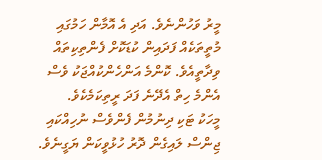މީރު ވަހުންނެވެ. އަދި އެ އޮމާން ހަމުގައި މުތީތަކެއް ފަދައިން ކުޑަކޮށް ފެންތިކިތައް ވިދާތީއެވެ. ކޮންމެ އަންހެންކުއްޖަކު ވެސް އެންމެ ހިތް އެދޭނެ ފަދަ ރީތިކަމެކެވެ.
މީހަކު ޓަކި ދިނުމުން ފެންވެސް ނުހިއްކައި ޖިންސް ލައިގެން ދޮރު ހުޅުވީކަން ޔަގީނެވެ.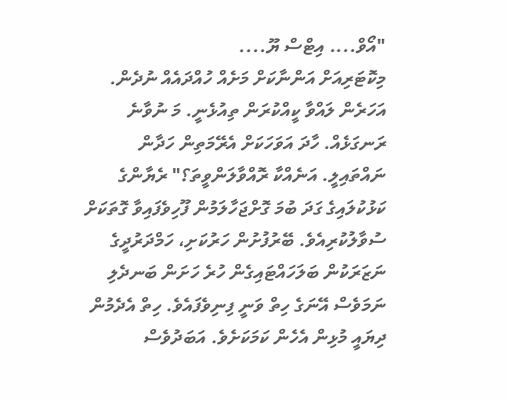"އޯވް.... އިޓްސް ޔޫ....
މިކޮޓަރިއަށް އަންނާކަށް މަށެއް ހުއްދައެއް ނުދެން. އަހަރެން ލައްވާ ކީއްކުރަން ތިއުޅެނީ. މަ ނުވާނެ ރަނގަޅެއް. ހާދަ އަވަހަކަށް އެރޭމަތިން ހަދާން ނައްތައިލީ. އަނެއްކާ ރޮއްވާލަންވީތަ؟" ރެޔާންގެ ކަޅުކުލައިގެ ގަދަ ބުމަ ގޮށްޖަހާލަމުން ފޫހިވެފައިވާ ގޮތަކަށް ސުވާލުކުރިއެވެ. ބޭރުފުށުން ހަރުކަށި، ހަމްދަރުދީގެ ނަޒަރަކުން ބަލަހައްޓައިގެން ހުރެ ހަށަން ބަނދެލި ނަމަވެސް އޭނަގެ ހިތް ވަނީ ފިނިވެފައެވެ. ހިތް އެދެމުން ދިޔައީ މުޅިން އެހެން ކަމަކަށެވެ. އަބަދުވެސް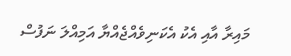މައިރާ އާއި އެކު އެކަނިވެއްޖެއްޔާ އަމިއްލަ ނަފުސް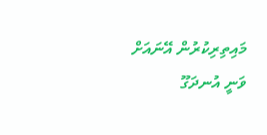މައިތިރިކުރުން އޭނައަށް ވަނީ އުނދަގޫ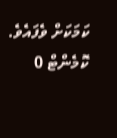ކަމަކަށް ވެފައެވެ.
ކޮމެންޓް 0